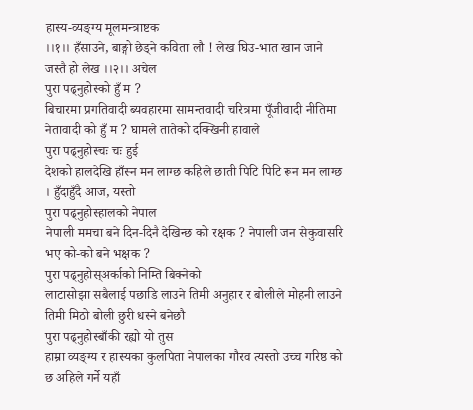हास्य-व्यङ्ग्य मूलमन्त्राष्टक
।।१।। हँसाउने, बाङ्गो छेड्ने कविता लौ ! लेख घिउ-भात खान जाने जस्तै हो लेख ।।२।। अचेल
पुरा पढ्नुहोस्को हुँ म ?
बिचारमा प्रगतिवादी ब्यवहारमा सामन्तवादी चरित्रमा पूँजीवादी नीतिमा नेतावादी को हुँ म ? घामले तातेको दक्खिनी हावाले
पुरा पढ्नुहोस्चः चः हुई
देशको हालदेखि हाँस्न मन लाग्छ कहिले छाती पिटि पिटि रून मन लाग्छ । हुँदाहुँदै आज, यस्तो
पुरा पढ्नुहोस्हालको नेपाल
नेपाली ममचा बने दिन-दिनै देखिन्छ को रक्षक ? नेपाली जन सेकुवासरि भए को-को बने भक्षक ?
पुरा पढ्नुहोस्अर्काको निम्ति बिक्नेको
लाटासोझा सबैलाई पछाडि लाउने तिमी अनुहार र बोलीले मोहनी लाउने तिमी मिठो बोली छुरी धस्ने बनेछौ
पुरा पढ्नुहोस्बाँकी रह्यो यो तुस
हाम्रा व्यङ्ग्य र हास्यका कुलपिता नेपालका गौरव त्यस्तो उच्च गरिष्ठ को छ अहिले गर्ने यहाँ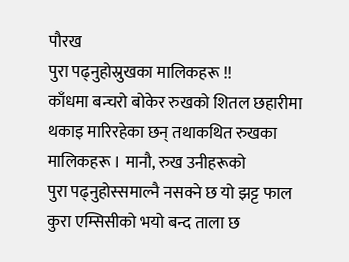पौरख
पुरा पढ्नुहोस्रुखका मालिकहरू !!
काँधमा बन्चरो बोकेर रुखको शितल छहारीमा थकाइ मारिरहेका छन् तथाकथित रुखका मालिकहरू । मानौ, रुख उनीहरूको
पुरा पढ्नुहोस्समाल्नै नसक्ने छ यो झट्ट फाल
कुरा एम्सिसीको भयो बन्द ताला छ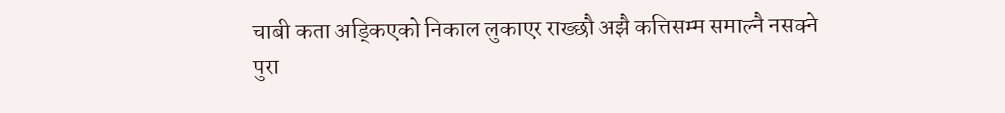चाबी कता अड्किएको निकाल लुकाएर राख्छौ अझै कत्तिसम्म समाल्नै नसक्ने
पुरा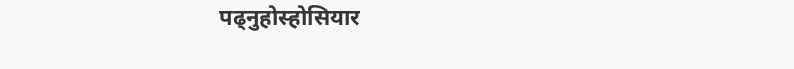पढ्नुहोस्होसियार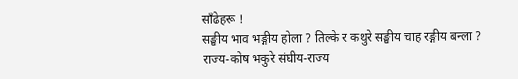साँढेहरू !
सङ्घीय भाव भङ्गीय होला ? तिल्के र कथुरे सङ्घीय चाह रङ्गीय बन्ला ? राज्य-कोष भकुरे संघीय-राज्य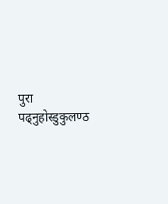पुरा पढ्नुहोस्डुकुलण्ठ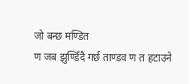जो बन्छ मण्डित
ण जब झुण्डिँदै गर्छ ताण्डव ण त हटाउने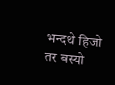भन्दथे हिजो तर बस्यो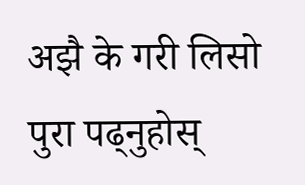अझै के गरी लिसो
पुरा पढ्नुहोस्